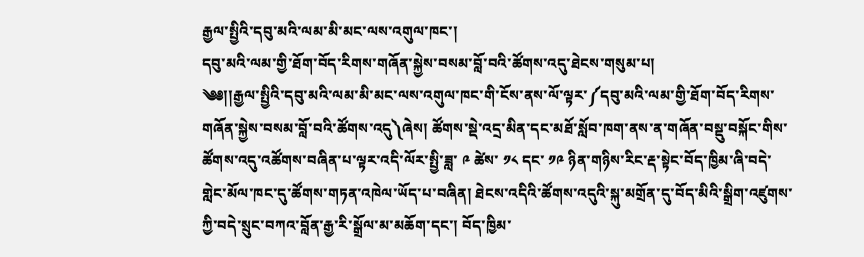རྒྱལ་སྤྱིའི་དབུ་མའི་ལམ་མི་མང་ལས་འགུལ་ཁང་།
དབུ་མའི་ལམ་གྱི་ཐོག་བོད་རིགས་གཞོན་སྐྱེས་བསམ་བློ་བའི་ཚོགས་འདུ་ཐེངས་གསུམ་པ།
༄༅།།རྒྱལ་སྤྱིའི་དབུ་མའི་ལམ་མི་མང་ལས་འགུལ་ཁང་གི་ངོས་ནས་ལོ་ལྟར་༼དབུ་མའི་ལམ་གྱི་ཐོག་བོད་རིགས་གཞོན་སྐྱེས་བསམ་བློ་བའི་ཚོགས་འདུ༽ཞེས། ཚོགས་སྡེ་འདྲ་མིན་དང་མཐོ་སློབ་ཁག་ནས་ན་གཞོན་བསྡུ་བསྐོང་གིས་ཚོགས་འདུ་འཚོགས་བཞིན་པ་ལྟར་འདི་ལོར་སྤྱི་ཟླ་ ༩ ཚེས་ ༡༨ དང་ ༡༩ ཉིན་གཉིས་རིང་རྡ་སྟེང་བོད་ཁྱིམ་ཞི་བདེ་གླེང་མོལ་ཁང་དུ་ཚོགས་གཏན་འཁེལ་ཡོད་པ་བཞིན། ཐེངས་འདིའི་ཚོགས་འདུའི་སྐུ་མགྲོན་དུ་བོད་མིའི་སྒྲིག་འཛུགས་ཀྱི་བདེ་སྲུང་བཀའ་བློན་རྒྱ་རི་སྒྲོལ་མ་མཆོག་དང་། བོད་ཁྱིམ་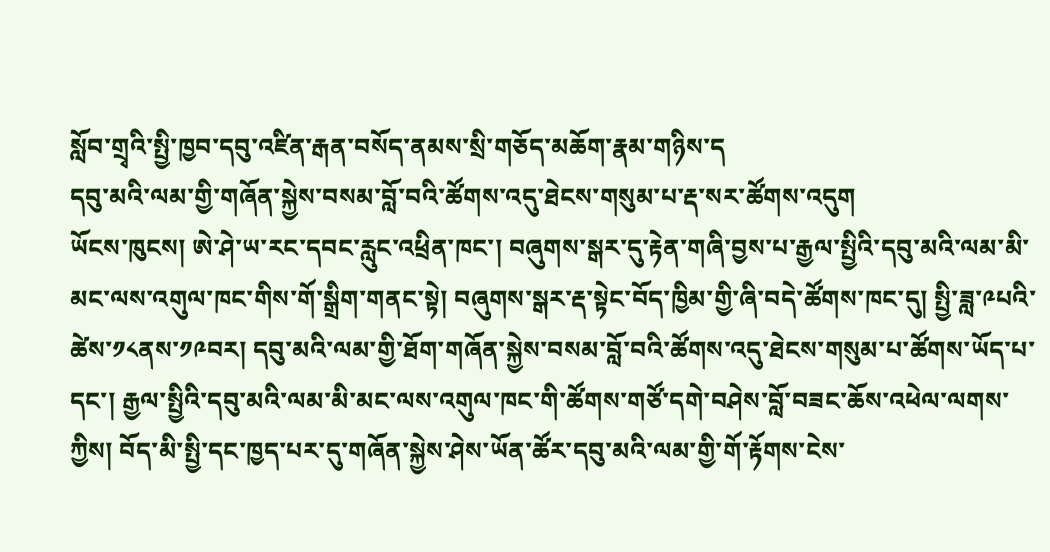སློབ་གྲྭའི་སྤྱི་ཁྱབ་དབུ་འཛིན་རྒན་བསོད་ནམས་སྲི་གཅོད་མཆོག་རྣམ་གཉིས་ད
དབུ་མའི་ལམ་གྱི་གཞོན་སྐྱེས་བསམ་བློ་བའི་ཚོགས་འདུ་ཐེངས་གསུམ་པ་རྡ་སར་ཚོགས་འདུག
ཡོངས་ཁུངས། ཨེ་ཤེ་ཡ་རང་དབང་རླུང་འཕྲིན་ཁང་། བཞུགས་སྒར་དུ་རྟེན་གཞི་བྱས་པ་རྒྱལ་སྤྱིའི་དབུ་མའི་ལམ་མི་མང་ལས་འགུལ་ཁང་གིས་གོ་སྒྲིག་གནང་སྟེ། བཞུགས་སྒར་རྡ་སྟེང་བོད་ཁྱིམ་གྱི་ཞི་བདེ་ཚོགས་ཁང་དུ། སྤྱི་ཟླ་༩པའི་ཚེས་༡༨ནས་༡༩བར། དབུ་མའི་ལམ་གྱི་ཐོག་གཞོན་སྐྱེས་བསམ་བློ་བའི་ཚོགས་འདུ་ཐེངས་གསུམ་པ་ཚོགས་ཡོད་པ་དང་། རྒྱལ་སྤྱིའི་དབུ་མའི་ལམ་མི་མང་ལས་འགུལ་ཁང་གི་ཚོགས་གཙོ་དགེ་བཤེས་བློ་བཟང་ཆོས་འཕེལ་ལགས་ཀྱིས། བོད་མི་སྤྱི་དང་ཁྱད་པར་དུ་གཞོན་སྐྱེས་ཤེས་ཡོན་ཚོར་དབུ་མའི་ལམ་གྱི་གོ་རྟོགས་ངེས་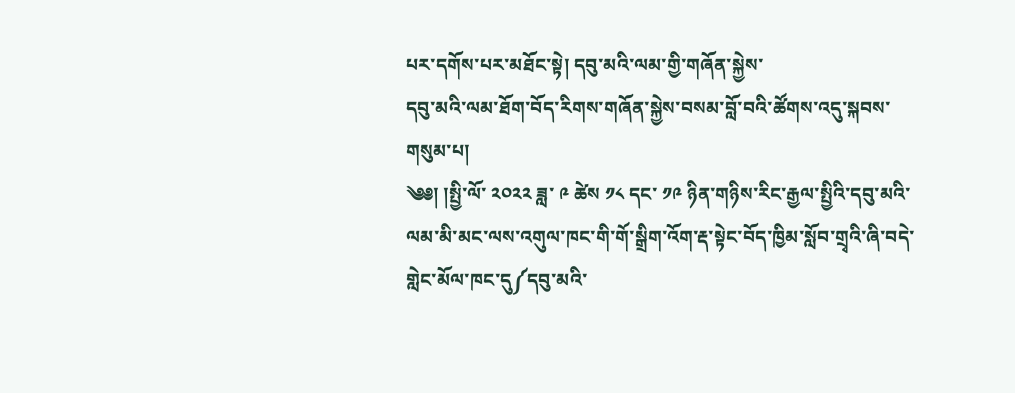པར་དགོས་པར་མཐོང་སྟེ། དབུ་མའི་ལམ་གྱི་གཞོན་སྐྱེས་
དབུ་མའི་ལམ་ཐོག་བོད་རིགས་གཞོན་སྐྱེས་བསམ་བློ་བའི་ཚོགས་འདུ་སྐབས་གསུམ་པ།
༄༅། །སྤྱི་ལོ་ ༢༠༢༢ ཟླ་ ༩ ཚེས ༡༨ དང་ ༡༩ ཉིན་གཉིས་རིང་རྒྱལ་སྤྱིའི་དབུ་མའི་ལམ་མི་མང་ལས་འགུལ་ཁང་གི་གོ་སྒྲིག་འོག་རྡ་སྟེང་བོད་ཁྱིམ་སློབ་གྲྭའི་ཞི་བདེ་གླེང་མོལ་ཁང་དུ༼དབུ་མའི་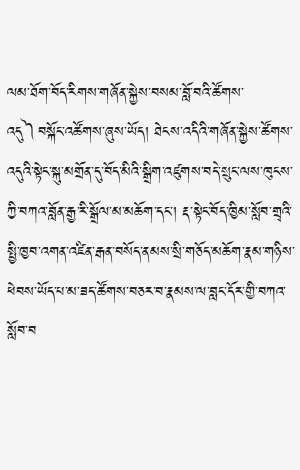ལམ་ཐོག་བོད་རིགས་གཞོན་སྐྱེས་བསམ་བློ་བའི་ཚོགས་འདུ༽བསྐོང་འཚོགས་ཞུས་ཡོད། ཐེངས་འདིའི་གཞོན་སྐྱེས་ཚོགས་འདུའི་སྟེང་སྐུ་མགྲོན་དུ་བོད་མིའི་སྒྲིག་འཛུགས་བདེ་སྲུང་ལས་ཁུངས་ཀྱི་བཀའ་བློན་རྒྱ་རི་སྒྲོལ་མ་མཆོག་དང་། རྡ་སྟེང་བོད་ཁྱིམ་སློབ་གྲྭའི་སྤྱི་ཁྱབ་འགན་འཛིན་རྒན་བསོད་ནམས་སྲི་གཅོད་མཆོག་རྣམ་གཉིས་ཕེབས་ཡོད་པ་མ་ཟད་ཚོགས་བཅར་བ་རྣམས་ལ་བླང་དོར་གྱི་བཀའ་སློབ་བ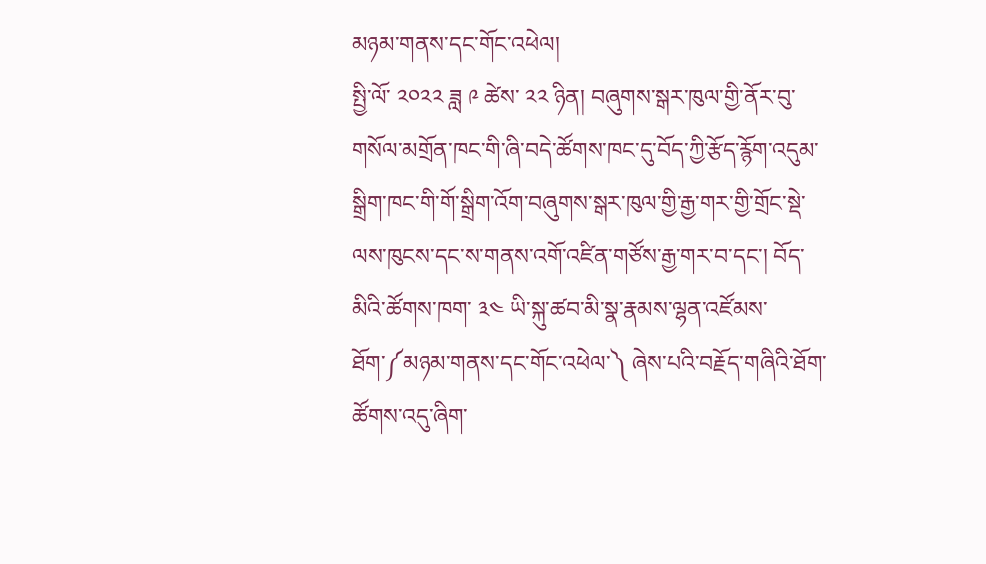མཉམ་གནས་དང་གོང་འཕེལ།
སྤྱི་ལོ་ ༢༠༢༢ ཟླ ༩ ཚེས་ ༢༢ ཉིན། བཞུགས་སྒར་ཁུལ་གྱི་ནོར་བུ་གསོལ་མགྲོན་ཁང་གི་ཞི་བདེ་ཚོགས་ཁང་དུ་བོད་ཀྱི་རྩོད་རྙོག་འདུམ་སྒྲིག་ཁང་གི་གོ་སྒྲིག་འོག་བཞུགས་སྒར་ཁུལ་གྱི་རྒྱ་གར་གྱི་གྲོང་སྡེ་ལས་ཁུངས་དང་ས་གནས་འགོ་འཛིན་གཙོས་རྒྱ་གར་བ་དང་། བོད་མིའི་ཚོགས་ཁག་ ༣༤ ཡི་སྐུ་ཚབ་མི་སྣ་རྣམས་ལྷན་འཛོམས་ཐོག་༼མཉམ་གནས་དང་གོང་འཕེལ་༽ ཞེས་པའི་བརྗོད་གཞིའི་ཐོག་ཚོགས་འདུ་ཞིག་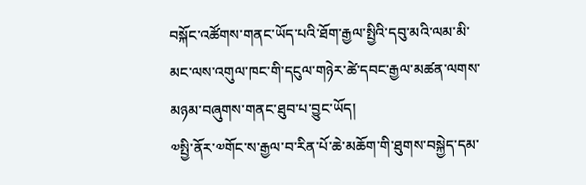བསྐོང་འཚོགས་གནང་ཡོད་པའི་ཐོག་རྒྱལ་སྤྱིའི་དབུ་མའི་ལམ་མི་མང་ལས་འགུལ་ཁང་གི་དངུལ་གཉེར་ཚེ་དབང་རྒྱལ་མཚན་ལགས་མཉམ་བཞུགས་གནང་ཐུབ་པ་བྱུང་ཡོད།
༧སྤྱི་ནོར་༧གོང་ས་རྒྱལ་བ་རིན་པོ་ཆེ་མཆོག་གི་ཐུགས་བསྐྱེད་དམ་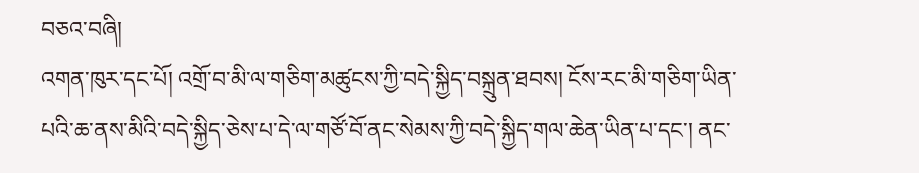བཅའ་བཞི།
འགན་ཁུར་དང་པོ། འགྲོ་བ་མི་ལ་གཅིག་མཚུངས་ཀྱི་བདེ་སྐྱིད་བསྐྲུན་ཐབས། ངོས་རང་མི་གཅིག་ཡིན་པའི་ཆ་ནས་མིའི་བདེ་སྐྱིད་ཅེས་པ་དེ་ལ་གཙོ་བོ་ནང་སེམས་ཀྱི་བདེ་སྐྱིད་གལ་ཆེན་ཡིན་པ་དང་། ནང་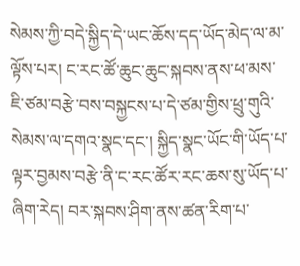སེམས་ཀྱི་བདེ་སྐྱིད་དེ་ཡང་ཆོས་དད་ཡོད་མེད་ལ་མ་ལྟོས་པར། ང་རང་ཚོ་ཆུང་ཆུང་སྐབས་ནས་ཕ་མས་ཇི་ཙམ་བརྩེ་བས་བསྐྱངས་པ་དེ་ཙམ་གྱིས་ཕྲུ་གུའི་སེམས་ལ་དགའ་སྣང་དང་། སྐྱིད་སྣང་ཡོང་གི་ཡོད་པ་ལྟར་བྱམས་བརྩེ་ནི་ང་རང་ཚོར་རང་ཆས་སུ་ཡོད་པ་ཞིག་རེད། བར་སྐབས་ཤིག་ནས་ཚན་རིག་པ་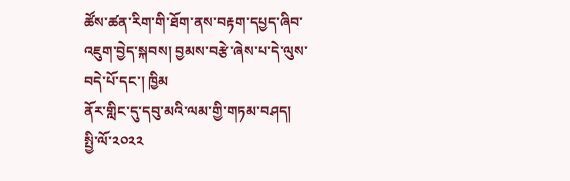ཚོས་ཚན་རིག་གི་ཐོག་ནས་བརྟག་དཔྱད་ཞིབ་འཇུག་བྱེད་སྐབས། བྱམས་བརྩེ་ཞེས་པ་དེ་ལུས་བདེ་པོ་དང་། ཁྱིམ
ནོར་གླིང་དུ་དབུ་མའི་ལམ་གྱི་གཏམ་བཤད།
སྤྱི་ལོ་༢༠༢༢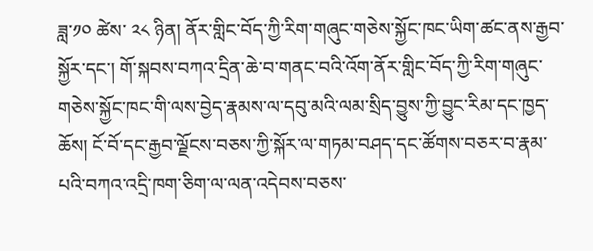ཟླ་༡༠ ཚེས་ ༢༨ ཉིན། ནོར་གླིང་བོད་ཀྱི་རིག་གཞུང་གཅེས་སྐྱོང་ཁང་ཡིག་ཚང་ནས་རྒྱབ་སྐྱོར་དང་། གོ་སྐབས་བཀའ་དྲིན་ཆེ་བ་གནང་བའི་འོག་ནོར་གླིང་བོད་ཀྱི་རིག་གཞུང་གཅེས་སྐྱོང་ཁང་གི་ལས་བྱེད་རྣམས་ལ་དབུ་མའི་ལམ་སྲིད་བྱུས་ཀྱི་བྱུང་རིམ་དང་ཁྱད་ཆོས། ངོ་བོ་དང་རྒྱབ་ལྗོངས་བཅས་ཀྱི་སྐོར་ལ་གཏམ་བཤད་དང་ཚོགས་བཅར་བ་རྣམ་པའི་བཀའ་འདྲི་ཁག་ཅིག་ལ་ལན་འདེབས་བཅས་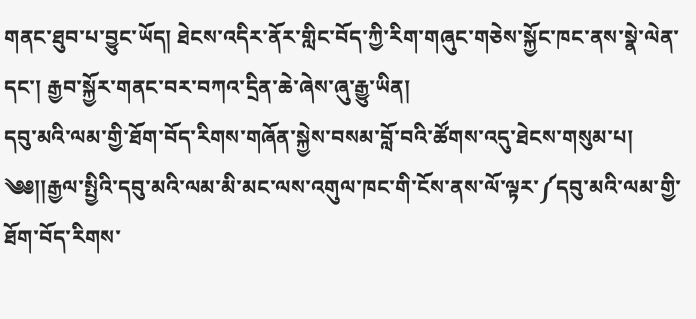གནང་ཐུབ་པ་བྱུང་ཡོད། ཐེངས་འདིར་ནོར་གླིང་བོད་ཀྱི་རིག་གཞུང་གཅེས་སྐྱོང་ཁང་ནས་སྣེ་ལེན་དང་། རྒྱབ་སྐྱོར་གནང་བར་བཀའ་དྲིན་ཆེ་ཞེས་ཞུ་རྒྱུ་ཡིན།
དབུ་མའི་ལམ་གྱི་ཐོག་བོད་རིགས་གཞོན་སྐྱེས་བསམ་བློ་བའི་ཚོགས་འདུ་ཐེངས་གསུམ་པ།
༄༅།།རྒྱལ་སྤྱིའི་དབུ་མའི་ལམ་མི་མང་ལས་འགུལ་ཁང་གི་ངོས་ནས་ལོ་ལྟར་༼དབུ་མའི་ལམ་གྱི་ཐོག་བོད་རིགས་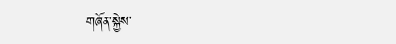གཞོན་སྐྱེས་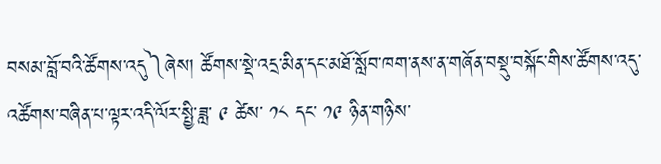བསམ་བློ་བའི་ཚོགས་འདུ༽ཞེས། ཚོགས་སྡེ་འདྲ་མིན་དང་མཐོ་སློབ་ཁག་ནས་ན་གཞོན་བསྡུ་བསྐོང་གིས་ཚོགས་འདུ་འཚོགས་བཞིན་པ་ལྟར་འདི་ལོར་སྤྱི་ཟླ་ ༩ ཚེས་ ༡༨ དང་ ༡༩ ཉིན་གཉིས་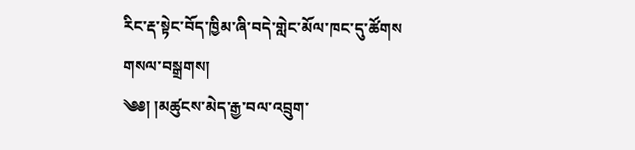རིང་རྡ་སྟེང་བོད་ཁྱིམ་ཞི་བདེ་གླེང་མོལ་ཁང་དུ་ཚོགས
གསལ་བསྒྲགས།
༄༅། །མཚུངས་མེད་རྒྱ་བལ་འབྲུག་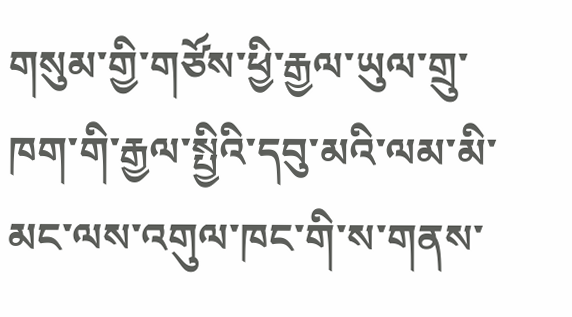གསུམ་གྱི་གཙོས་ཕྱི་རྒྱལ་ཡུལ་གྲུ་ཁག་གི་རྒྱལ་སྤྱིའི་དབུ་མའི་ལམ་མི་མང་ལས་འགུལ་ཁང་གི་ས་གནས་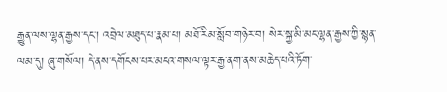རྒྱུན་ལས་ལྷན་རྒྱས་དང་། འབྲེལ་མཐུད་པ་རྣམ་པ། མཐོ་རིམ་སློབ་གཉེར་བ། སེར་སྐྱ་མི་མང་ལྷན་རྒྱས་ཀྱི་སྙན་ལམ་དུ། ཞུ་གསོལ། དེ་ནས་དགོངས་པར་མངའ་གསལ་ལྟར་རྒྱ་ནག་ནས་མཆེད་པའི་ཏོག་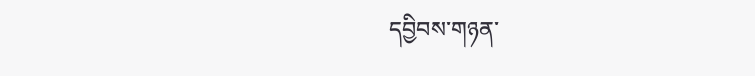དབྱིབས་གཉན་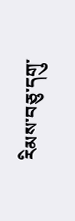རིམས་བཅུ་དགུ་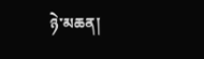ཉེ་མཆན།